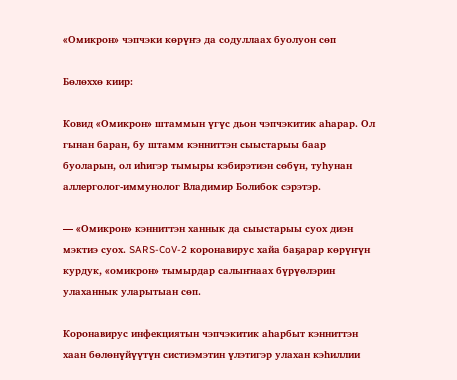«Омикрон» чэпчэки көрүҥэ да содуллаах буолуон сөп

Бөлөххө киир:

Ковид «Омикрон» штаммын үгүс дьон чэпчэкитик аһарар. Ол гынан баран, бу штамм кэнниттэн сыыстарыы баар буоларын, ол иһигэр тымыры кэбирэтиэн сөбүн, туһунан аллерголог-иммунолог Владимир Болибок сэрэтэр.

— «Омикрон» кэнниттэн ханнык да сыыстарыы суох диэн мэктиэ суох. SARS-CoV-2 коронавирус хайа баҕарар көрүҥүн курдук, «омикрон» тымырдар салыҥнаах бүрүөлэрин улаханнык уларытыан сөп.

Коронавирус инфекциятын чэпчэкитик аһарбыт кэнниттэн хаан бөлөнүйүүтүн систиэмэтин үлэтигэр улахан кэһиллии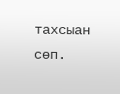тахсыан сөп.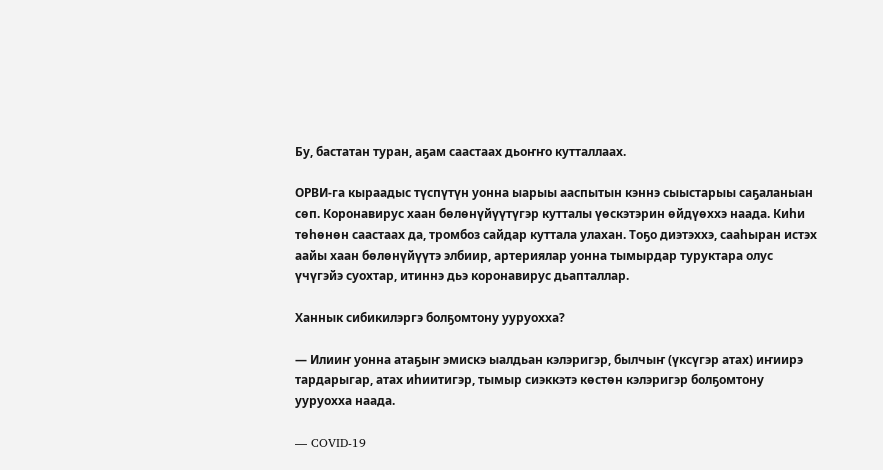Бу, бастатан туран, аҕам саастаах дьоҥҥо кутталлаах.

ОРВИ-га кыраадыс түспүтүн уонна ыарыы ааспытын кэннэ сыыстарыы саҕаланыан сөп. Коронавирус хаан бөлөнүйүүтүгэр кутталы үөскэтэрин өйдүөххэ наада. Киһи төһөнөн саастаах да, тромбоз сайдар куттала улахан. Тоҕо диэтэххэ, сааһыран истэх аайы хаан бөлөнүйүүтэ элбиир, артериялар уонна тымырдар туруктара олус үчүгэйэ суохтар, итиннэ дьэ коронавирус дьапталлар.

Ханнык сибикилэргэ болҕомтону ууруохха?

— Илииҥ уонна атаҕыҥ эмискэ ыалдьан кэлэригэр, былчыҥ (үксүгэр атах) иҥиирэ тардарыгар, атах иһиитигэр, тымыр сиэккэтэ көстөн кэлэригэр болҕомтону ууруохха наада.

— COVID-19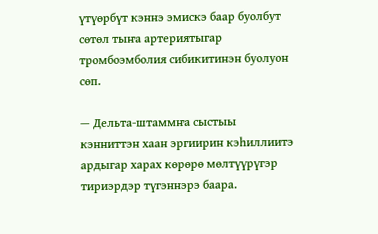үтүөрбүт кэннэ эмискэ баар буолбут сөтөл тыҥа артериятыгар тромбоэмболия сибикитинэн буолуон сөп.

— Дельта-штаммҥа сыстыы кэнниттэн хаан эргиирин кэһиллиитэ ардыгар харах көрөрө мөлтүүрүгэр тириэрдэр түгэннэрэ баара.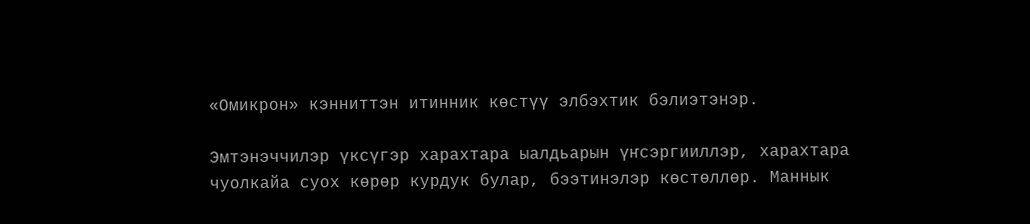«Омикрон» кэнниттэн итинник көстүү элбэхтик бэлиэтэнэр.

Эмтэнэччилэр үксүгэр харахтара ыалдьарын үҥсэргииллэр, харахтара чуолкайа суох көрөр курдук булар, бээтинэлэр көстөллөр. Маннык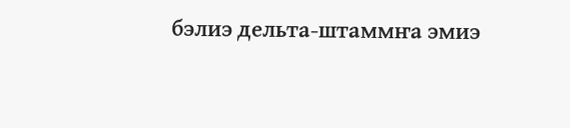бэлиэ дельта-штаммҥа эмиэ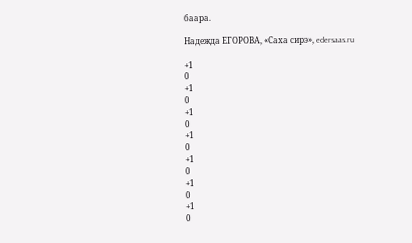баара.

Надежда ЕГОРОВА, «Саха сирэ», edersaas.ru

+1
0
+1
0
+1
0
+1
0
+1
0
+1
0
+1
0